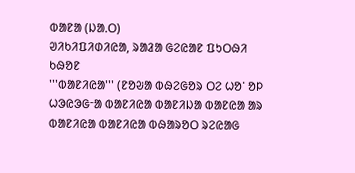ᱵᱟᱱᱟ (ᱡᱟᱹᱛ)
ᱣᱤᱠᱤᱯᱤᱰᱤᱭᱟ, ᱨᱟᱲᱟ ᱜᱮᱭᱟᱱ ᱯᱩᱛᱷᱤ ᱠᱷᱚᱱ
'''ᱵᱟᱱᱤᱭᱟ''' (ᱱᱚᱶᱟ ᱵᱷᱮᱜᱚᱨ ᱛᱮ ᱦᱚᱸ ᱚᱞ ᱦᱳᱭᱳᱜᱼᱟ ᱵᱟᱱᱤᱭᱟ ᱵᱟᱱᱤᱡᱟ ᱵᱟᱱᱭᱟ ᱟᱨ ᱵᱟᱱᱤᱭᱟ ᱵᱟᱱᱤᱭᱟ ᱵᱷᱟᱨᱚᱛ ᱨᱮᱭᱟᱜ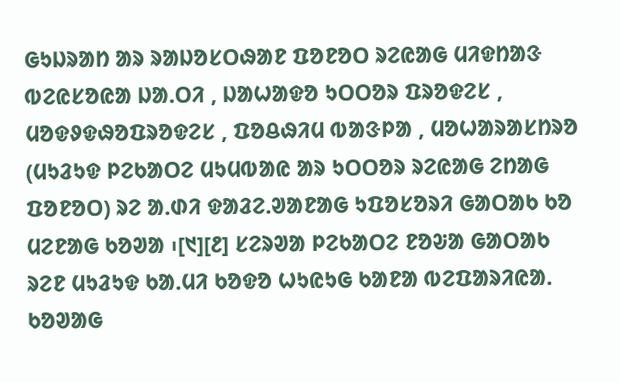ᱜᱩᱡᱨᱟᱴ ᱟᱨ ᱨᱟᱡᱚᱥᱛᱷᱟᱱ ᱯᱚᱱᱚᱛ ᱨᱮᱭᱟᱜ ᱢᱤᱫᱴᱟᱝ ᱵᱮᱭᱥᱚᱭᱟ ᱡᱟᱹᱛᱤ , ᱡᱟᱦᱟᱫᱚ ᱩᱛᱛᱚᱨ ᱯᱨᱚᱫᱮᱥ , ᱢᱚᱫᱽᱫᱷᱚᱯᱨᱚᱫᱮᱥ , ᱯᱚᱪᱷᱤᱢ ᱵᱟᱝᱞᱟ , ᱢᱚᱦᱟᱨᱟᱥᱴᱨᱚ (ᱢᱩᱲᱩᱫ ᱞᱮᱠᱟᱛᱮ ᱢᱩᱢᱵᱟᱭ ᱟᱨ ᱩᱛᱛᱚᱨ ᱨᱮᱭᱟᱜ ᱮᱴᱟᱜ ᱯᱚᱱᱚᱛ) ᱨᱮ ᱟᱹᱰᱤ ᱫᱟᱲᱮᱹᱣᱟᱱᱟᱜ ᱩᱯᱚᱥᱚᱨᱤ ᱜᱟᱛᱟᱠ ᱠᱚ ᱢᱮᱱᱟᱜ ᱠᱚᱣᱟ ᱾[᱑][᱒] ᱥᱮᱨᱣᱟ ᱞᱮᱠᱟᱛᱮ ᱱᱚᱶᱟ ᱜᱟᱛᱟᱠ ᱨᱮᱱ ᱢᱩᱲᱩᱫ ᱠᱟᱹᱢᱤ ᱠᱚᱫᱚ ᱦᱩᱭᱩᱜ ᱠᱟᱱᱟ ᱵᱮᱯᱟᱨᱤᱭᱟᱹ ᱠᱚᱣᱟᱜ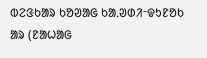ᱵᱮᱝᱠᱟᱨ ᱠᱚᱣᱟᱜ ᱠᱟᱹᱣᱰᱤᱼᱫᱩᱱᱚᱠ ᱟᱨ (ᱱᱟᱦᱟᱜ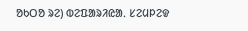ᱚᱠᱛᱚ ᱨᱮ) ᱵᱮᱯᱟᱨᱤᱭᱟᱹ ᱥᱮᱢᱞᱮᱫ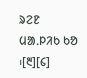ᱨᱮᱱ ᱢᱟᱹᱞᱤᱠ ᱠᱚ ᱾[᱓][᱔]